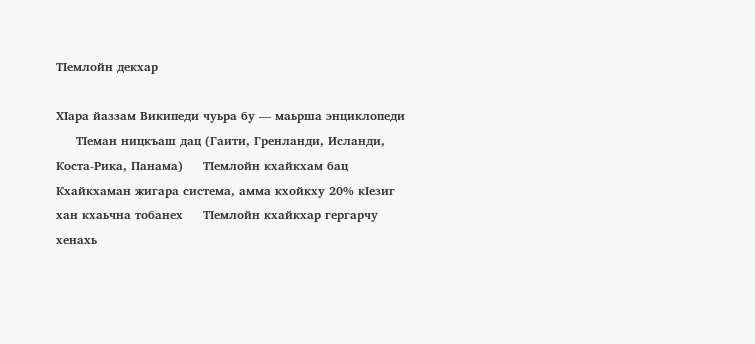ТӀемлойн декхар

ХӀара йаззам Википеди чуьра бу — маьрша энциклопеди
     ТӀеман ницкъаш дац (Гаити, Гренланди, Исланди, Коста-Рика, Панама)     ТӀемлойн кхайкхам бац     Кхайкхаман жигара система, амма кхойкху 20% кӀезиг хан кхаьчна тобанех     ТӀемлойн кхайкхар гергарчу хенахь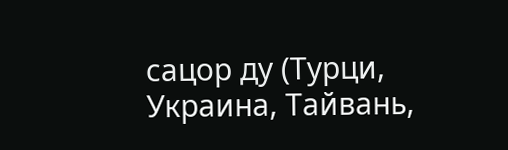сацор ду (Турци, Украина, Тайвань,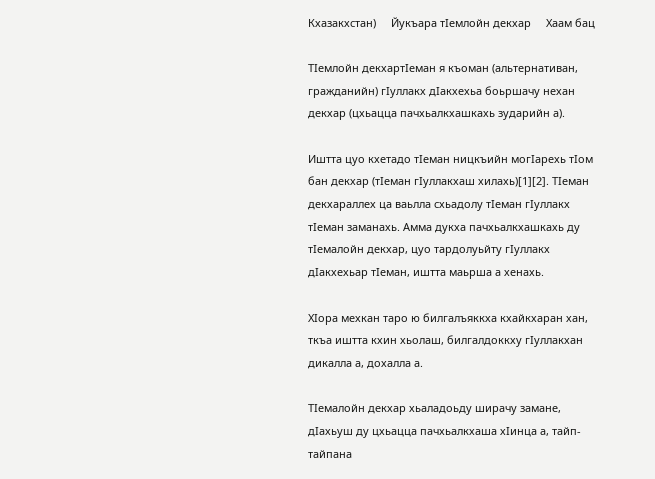Кхазакхстан)     Йукъара тӀемлойн декхар     Хаам бац

ТӀемлойн декхартӀеман я къоман (альтернативан, гражданийн) гӀуллакх дӀакхехьа боьршачу нехан декхар (цхьацца пачхьалкхашкахь зударийн а).

Иштта цуо кхетадо тӀеман ницкъийн могӀарехь тӀом бан декхар (тӀеман гӀуллакхаш хилахь)[1][2]. ТӀеман декхараллех ца ваьлла схьадолу тӀеман гӀуллакх тӀеман заманахь. Амма дукха пачхьалкхашкахь ду тӀемалойн декхар, цуо тардолуьйту гӀуллакх дӀакхехьар тӀеман, иштта маьрша а хенахь.

ХӀора мехкан таро ю билгалъяккха кхайкхаран хан, ткъа иштта кхин хьолаш, билгалдоккху гӀуллакхан дикалла а, дохалла а.

ТӀемалойн декхар хьаладоьду ширачу замане, дӀахьуш ду цхьацца пачхьалкхаша хӀинца а, тайп-тайпана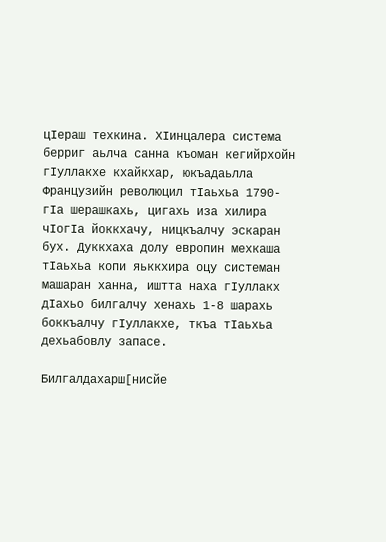цӀераш техкина. ХӀинцалера система берриг аьлча санна къоман кегийрхойн гӀуллакхе кхайкхар, юкъадаьлла Французийн революцил тӀаьхьа 1790-гӀа шерашкахь, цигахь иза хилира чӀогӀа йоккхачу, ницкъалчу эскаран бух. Дуккхаха долу европин мехкаша тӀаьхьа копи яьккхира оцу системан машаран ханна, иштта наха гӀуллакх дӀахьо билгалчу хенахь 1-8 шарахь боккъалчу гӀуллакхе, ткъа тӀаьхьа дехьабовлу запасе.

Билгалдахарш[нисйе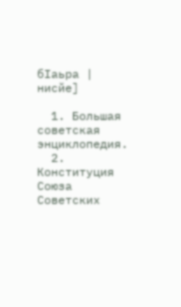бӀаьра | нисйе]

  1. Большая советская энциклопедия.
  2. Конституция Союза Советских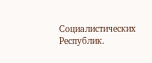Социалистических Республик.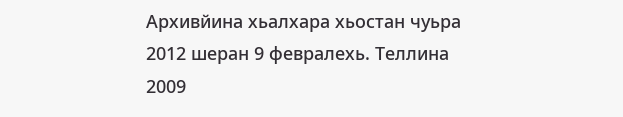Архивйина хьалхара хьостан чуьра 2012 шеран 9 февралехь. Теллина 2009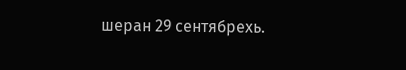шеран 29 сентябрехь.